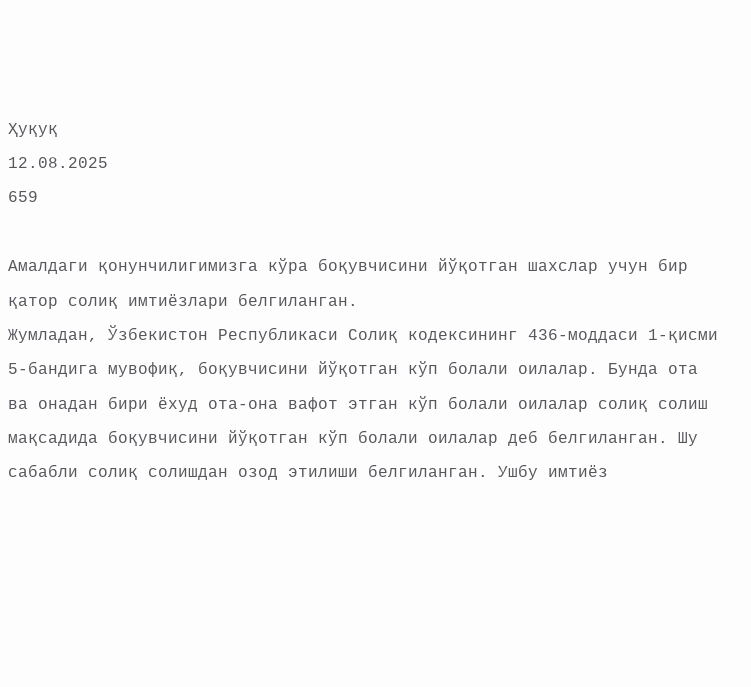Ҳуқуқ
12.08.2025
659

Амалдаги қонунчилигимизга кўра боқувчисини йўқотган шахслар учун бир қатор солиқ имтиёзлари белгиланган.
Жумладан, Ўзбекистон Республикаси Солиқ кодексининг 436-моддаси 1-қисми 5-бандига мувофиқ, боқувчисини йўқотган кўп болали оилалар. Бунда ота ва онадан бири ёхуд ота-она вафот этган кўп болали оилалар солиқ солиш мақсадида боқувчисини йўқотган кўп болали оилалар деб белгиланган. Шу сабабли солиқ солишдан озод этилиши белгиланган. Ушбу имтиёз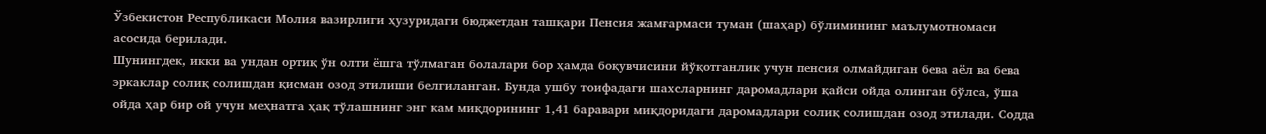Ўзбекистон Республикаси Молия вазирлиги ҳузуридаги бюджетдан ташқари Пенсия жамғармаси туман (шаҳар) бўлимининг маълумотномаси асосида берилади.
Шунингдек, икки ва ундан ортиқ ўн олти ёшга тўлмаган болалари бор ҳамда боқувчисини йўқотганлик учун пенсия олмайдиган бева аёл ва бева эркаклар солиқ солишдан қисман озод этилиши белгиланган. Бунда ушбу тоифадаги шахсларнинг даромадлари қайси ойда олинган бўлса, ўша ойда ҳар бир ой учун меҳнатга ҳақ тўлашнинг энг кам миқдорининг 1,41 баравари миқдоридаги даромадлари солиқ солишдан озод этилади. Содда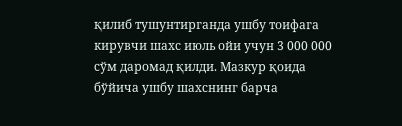қилиб тушунтирганда ушбу тоифага кирувчи шахс июль ойи учун 3 000 000 сўм даромад қилди. Мазкур қоида бўйича ушбу шахснинг барча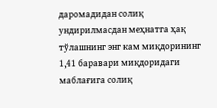даромадидан солиқ ундирилмасдан меҳнатга ҳақ тўлашнинг энг кам миқдорининг 1,41 баравари миқдоридаги маблағига солиқ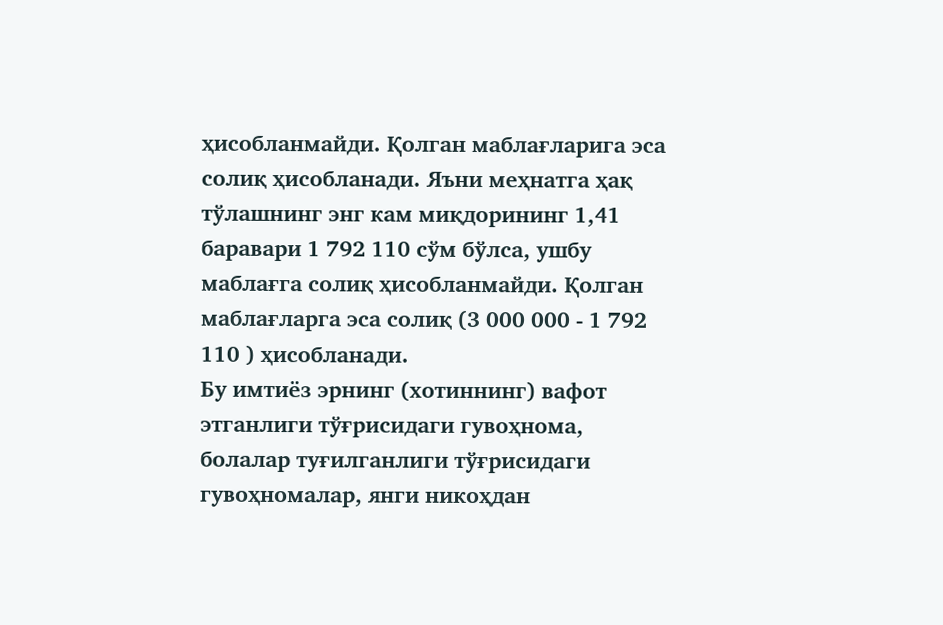ҳисобланмайди. Қолган маблағларига эса солиқ ҳисобланади. Яъни меҳнатга ҳақ тўлашнинг энг кам миқдорининг 1,41 баравари 1 792 110 сўм бўлса, ушбу маблағга солиқ ҳисобланмайди. Қолган маблағларга эса солиқ (3 000 000 - 1 792 110 ) ҳисобланади.
Бу имтиёз эрнинг (хотиннинг) вафот этганлиги тўғрисидаги гувоҳнома, болалар туғилганлиги тўғрисидаги гувоҳномалар, янги никоҳдан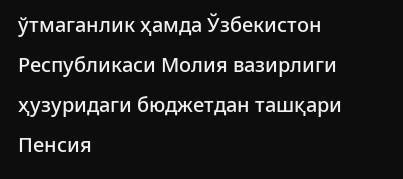ўтмаганлик ҳамда Ўзбекистон Республикаси Молия вазирлиги ҳузуридаги бюджетдан ташқари Пенсия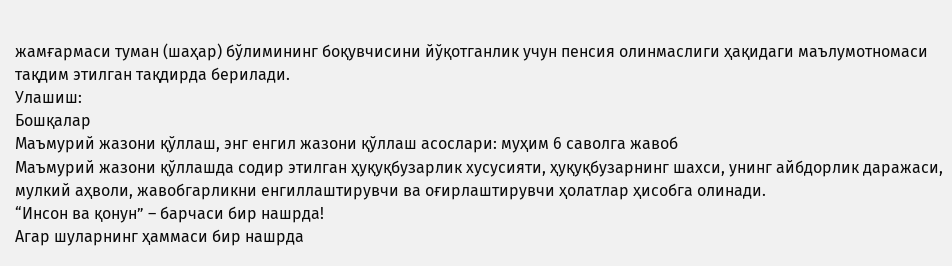жамғармаси туман (шаҳар) бўлимининг боқувчисини йўқотганлик учун пенсия олинмаслиги ҳақидаги маълумотномаси тақдим этилган тақдирда берилади.
Улашиш:
Бошқалар
Маъмурий жазони қўллаш, энг енгил жазони қўллаш асослари: муҳим 6 саволга жавоб
Маъмурий жазони қўллашда содир этилган ҳуқуқбузарлик хусусияти, ҳуқуқбузарнинг шахси, унинг айбдорлик даражаси, мулкий аҳволи, жавобгарликни енгиллаштирувчи ва оғирлаштирувчи ҳолатлар ҳисобга олинади.
“Инсон ва қонун” – барчаси бир нашрда!
Агар шуларнинг ҳаммаси бир нашрда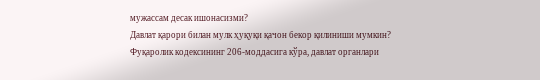мужассам десак ишонасизми?
Давлат қарори билан мулк ҳуқуқи қачон бекор қилиниши мумкин?
Фуқаролик кодексининг 206-моддасига кўра, давлат органлари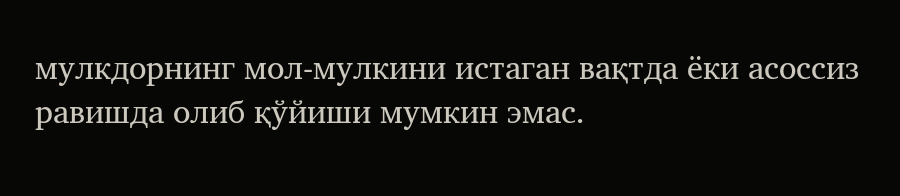мулкдорнинг мол-мулкини истаган вақтда ёки асоссиз равишда олиб қўйиши мумкин эмас.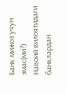Банк мижоз учун эмас(ми?)
Навоий вилоятидаги банклардан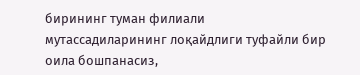бирининг туман филиали мутассадиларининг лоқайдлиги туфайли бир оила бошпанасиз,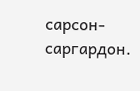сарсон-саргардон.